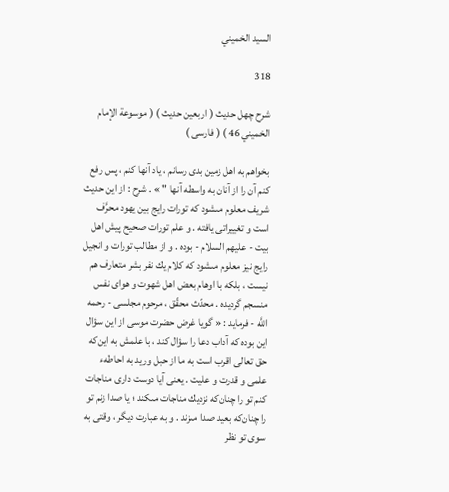السيد الخميني

318

شرح چهل حديث ( اربعين حديث ) ( موسوعة الإمام الخميني 46 ) ( فارسى )

بخواهم به اهل زمين بدى رسانم ، ياد آنها كنم ، پس رفع كنم آن را از آنان به واسطه آنها " » . شرح : از اين حديث شريف معلوم مىشود كه تورات رايج بين يهود محرَّف است و تغييراتى يافته . و علم تورات صحيح پيش اهل بيت - عليهم السلام - بوده . و از مطالب تورات و انجيل رايج نيز معلوم مىشود كه كلام يك نفر بشر متعارف هم نيست ، بلكه با اوهام بعض اهل شهوت و هواى نفس منسجم گرديده . محدّث محقّق ، مرحوم مجلسى - رحمه اللَّه - فرمايد : « گويا غرض حضرت موسى از اين سؤال اين بوده كه آداب دعا را سؤال كند ، با علمش به اين‌كه حق تعالى اقرب است به ما از حبل وريد به احاطهء علمى و قدرت و عليت . يعنى آيا دوست دارى مناجات كنم تو را چنان‌كه نزديك مناجات مىكند ؛ يا صدا زنم تو را چنان‌كه بعيد صدا مىزند . و به عبارت ديگر ، وقتى به سوى تو نظر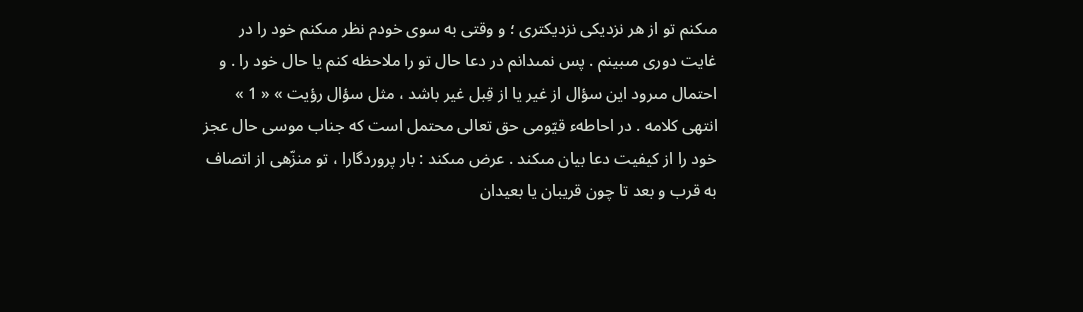مىكنم تو از هر نزديكى نزديكترى ؛ و وقتى به سوى خودم نظر مىكنم خود را در غايت دورى مىبينم . پس نمىدانم در دعا حال تو را ملاحظه كنم يا حال خود را . و احتمال مىرود اين سؤال از غير يا از قِبل غير باشد ، مثل سؤال رؤيت » « 1 » انتهى كلامه . در احاطهء قيّومى حق تعالى محتمل است كه جناب موسى حال عجز خود را از كيفيت دعا بيان مىكند . عرض مىكند : بار پروردگارا ، تو منزّهى از اتصاف به قرب و بعد تا چون قريبان يا بعيدان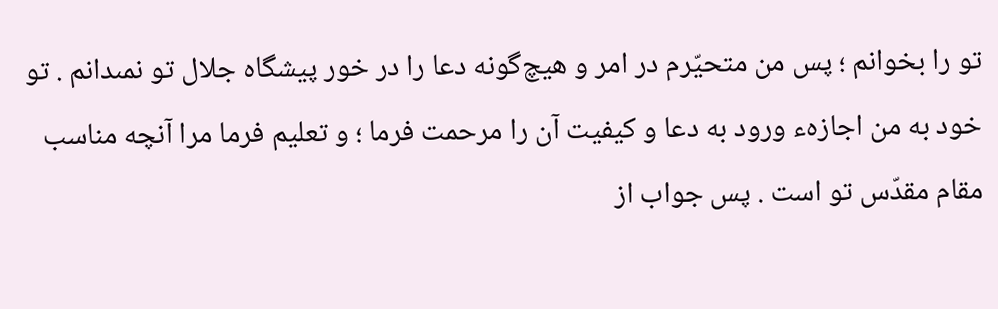تو را بخوانم ؛ پس من متحيّرم در امر و هيچ‌گونه دعا را در خور پيشگاه جلال تو نمىدانم . تو خود به من اجازهء ورود به دعا و كيفيت آن را مرحمت فرما ؛ و تعليم فرما مرا آنچه مناسب مقام مقدّس تو است . پس جواب از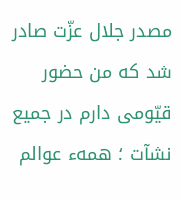مصدر جلال عزّت صادر شد كه من حضور قيّومى دارم در جميع نشآت ؛ همهء عوالم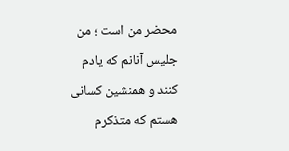محضر من است ؛ من جليس آنانم كه يادم كنند و همنشين كسانى هستم كه متذكرم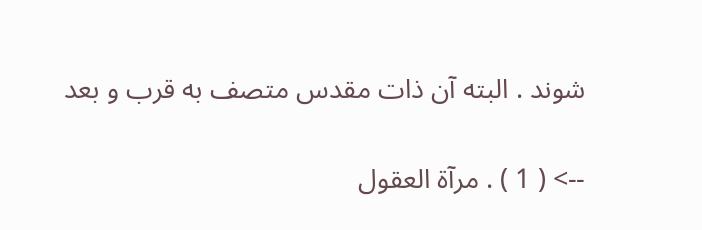شوند . البته آن ذات مقدس متصف به قرب و بعد

--> ( 1 ) . مرآة العقول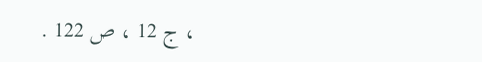، ج 12 ، ص 122 .